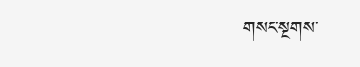གསང་སྔགས་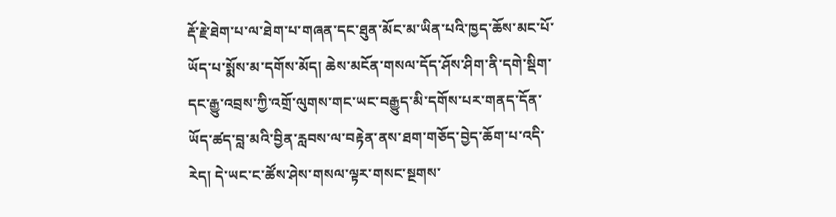རྡོ་རྗེ་ཐེག་པ་ལ་ཐེག་པ་གཞན་དང་ཐུན་མོང་མ་ཡིན་པའི་ཁྱད་ཆོས་མང་པོ་ཡོད་པ་སྨོས་མ་དགོས་མོད། ཆེས་མངོན་གསལ་དོད་ཤོས་ཤིག་ནི་དགེ་སྡིག་དང་རྒྱུ་འབྲས་ཀྱི་འགྲོ་ལུགས་གང་ཡང་བརྒྱུད་མི་དགོས་པར་གནད་དོན་ཡོད་ཚད་བླ་མའི་བྱིན་རླབས་ལ་བརྟེན་ནས་ཐག་གཅོད་བྱེད་ཆོག་པ་འདི་རེད། དེ་ཡང་ང་ཚོས་ཤེས་གསལ་ལྟར་གསང་སྔགས་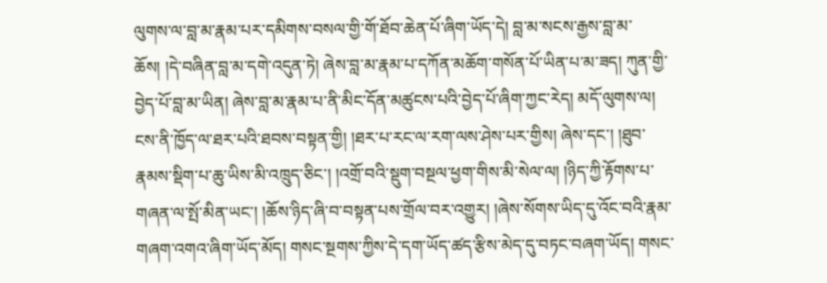ལུགས་ལ་བླ་མ་རྣམ་པར་དམིགས་བསལ་གྱི་གོ་ཐོབ་ཆེན་པོ་ཞིག་ཡོད་དེ། བླ་མ་སངས་རྒྱས་བླ་མ་ཆོས། །དེ་བཞིན་བླ་མ་དགེ་འདུན་ཏེ། ཞེས་བླ་མ་རྣམ་པ་དཀོན་མཆོག་གསོན་པོ་ཡིན་པ་མ་ཟད། ཀུན་གྱི་བྱེད་པོ་བླ་མ་ཡིན། ཞེས་བླ་མ་རྣམ་པ་ནི་མིང་དོན་མཚུངས་པའི་བྱེད་པོ་ཞིག་ཀྱང་རེད། མདོ་ལུགས་ལ། ངས་ནི་ཁྱོད་ལ་ཐར་པའི་ཐབས་བསྟན་གྱི། །ཐར་པ་རང་ལ་རག་ལས་ཤེས་པར་གྱིས། ཞེས་དང་། །ཐུབ་རྣམས་སྡིག་པ་ཆུ་ཡིས་མི་འཁྲུད་ཅིང་། །འགྲོ་བའི་སྡུག་བསྔལ་ཕྱག་གིས་མི་སེལ་ལ། །ཉིད་ཀྱི་རྟོགས་པ་གཞན་ལ་སྤོ་མིན་ཡང་། །ཆོས་ཉིད་ཞི་བ་བསྟན་པས་གྲོལ་བར་འགྱུར། །ཞེས་སོགས་ཡིད་དུ་འོང་བའི་རྣམ་གཞག་འགའ་ཞིག་ཡོད་མོད། གསང་སྔགས་ཀྱིས་དེ་དག་ཡོད་ཚད་རྩིས་མེད་དུ་བཏང་བཞག་ཡོད། གསང་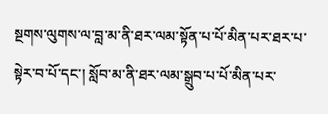སྔགས་ལུགས་ལ་བླ་མ་ནི་ཐར་ལམ་སྟོན་པ་པོ་མིན་པར་ཐར་པ་སྟེར་བ་པོ་དང་། སློབ་མ་ནི་ཐར་ལམ་སྒྲུབ་པ་པོ་མིན་པར་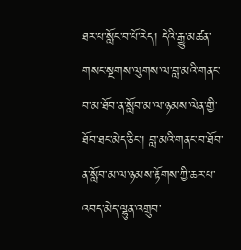ཐར་པ་སློང་བ་པོ་རེད། དེའི་རྒྱུ་མཚན་གསང་སྔགས་ལུགས་ལ་བླ་མའི་གནང་བ་མ་ཐོབ་ན་སློབ་མ་ལ་ཉམས་ལེན་གྱི་ཐོབ་ཐང་མེད་ཅིང་། བླ་མའི་གནང་བ་ཐོབ་ན་སློབ་མ་ལ་ཉམས་རྟོགས་ཀྱི་ཆར་པ་འབད་མེད་ལྷུན་འགྲུབ་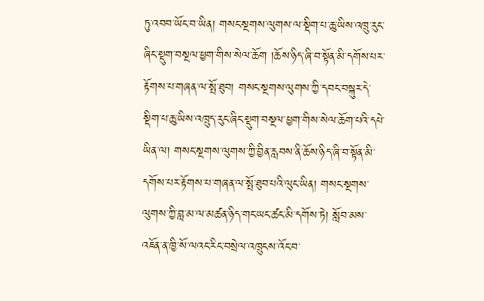ཏུ་འབབ་ཡོང་བ་ཡིན། གསང་སྔགས་ལུགས་ལ་སྡིག་པ་ཆུ་ཡིས་འཁྲུ་རུང་ཞིང་སྡུག་བསྔལ་ཕྱག་གིས་སེལ་ཆོག །ཆོས་ཉིད་ཞི་བ་སྟོན་མི་དགོས་པར་རྟོགས་པ་གཞན་ལ་སྤོ་ཐུབ། གསང་སྔགས་ལུགས་ཀྱི་དབང་བསྐུར་དེ་སྡིག་པ་ཆུ་ཡིས་འཁྲུད་རུང་ཞིང་སྡུག་བསྔལ་ཕྱག་གིས་སེལ་ཆོག་པའི་དཔེ་ཡིན་ལ། གསང་སྔགས་ལུགས་ཀྱི་བྱིན་རླབས་ནི་ཆོས་ཉིད་ཞི་བ་སྟོན་མི་དགོས་པར་རྟོགས་པ་གཞན་ལ་སྤོ་ཐུབ་པའི་ལུང་ཡིན། གསང་སྔགས་ལུགས་ཀྱི་བླ་མ་ལ་མཚན་ཉིད་གང་ཡང་ཚང་མི་དགོས་ཏེ། སློབ་མས་འཇོན་ན་ཁྱི་སོ་ལའང་རིང་བསྲེལ་འཁྲུངས་འོང་བ་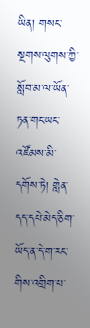ཡིན། གསང་སྔགས་ལུགས་ཀྱི་སློབ་མ་ལ་ཡོན་ཏན་གང་ཡང་འཛོམས་མི་དགོས་ཏེ། གླེན་དད་དཔེ་མེད་ཅིག་ཡོད་ན་དེ་ག་རང་གིས་འགྲིག་པ་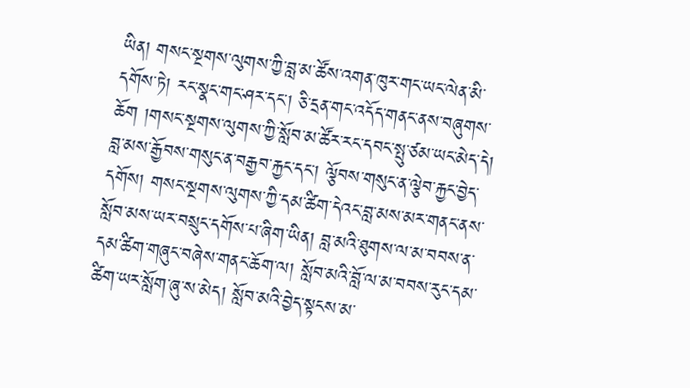ཡིན། གསང་སྔགས་ལུགས་ཀྱི་བླ་མ་ཚོས་འགན་ཁུར་གང་ཡང་ལེན་མི་དགོས་ཏེ། རང་སྣང་གང་ཤར་དང་། ཅི་དྲན་གང་འདོད་གནང་ནས་བཞུགས་ཆོག །གསང་སྔགས་ལུགས་ཀྱི་སློབ་མ་ཚོར་རང་དབང་སྤུ་ཙམ་ཡང་མེད་དེ། བླ་མས་རྒྱོབས་གསུང་ན་བརྒྱབ་རྐྱང་དང་། ལྕོབས་གསུང་ན་ལྕེབ་རྐྱང་བྱེད་དགོས། གསང་སྔགས་ལུགས་ཀྱི་དམ་ཚིག་དེའང་བླ་མས་མར་གནང་ནས་སློབ་མས་ཡར་བསྲུང་དགོས་པ་ཞིག་ཡིན། བླ་མའི་ཐུགས་ལ་མ་བབས་ན་དམ་ཚིག་གཞུང་བཞེས་གནང་ཆོག་ལ། སློབ་མའི་བློ་ལ་མ་བབས་རུང་དམ་ཚིག་ཡར་སློག་ཞུ་ས་མེད། སློབ་མའི་བྱེད་སྟངས་མ་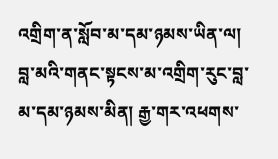འགྲིག་ན་སློབ་མ་དམ་ཉམས་ཡིན་ལ། བླ་མའི་གནང་སྟངས་མ་འགྲིག་རུང་བླ་མ་དམ་ཉམས་མིན། རྒྱ་གར་འཕགས་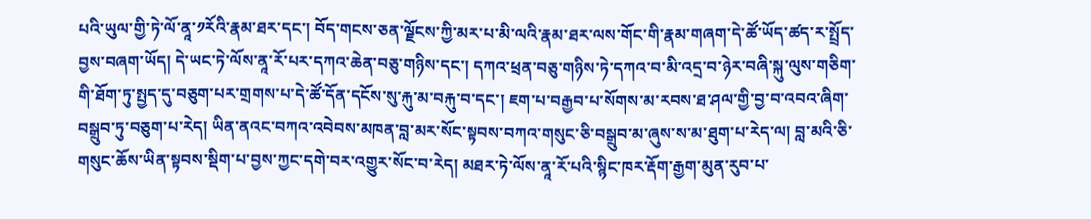པའི་ཡུལ་གྱི་ཏེ་ལོ་ནཱ་༡རོའི་རྣམ་ཐར་དང་། བོད་གངས་ཅན་ལྗོངས་ཀྱི་མར་པ་མི་ལའི་རྣམ་ཐར་ལས་གོང་གི་རྣམ་གཞག་དེ་ཚོ་ཡོད་ཚད་ར་སྤྲོད་བྱས་བཞག་ཡོད། དེ་ཡང་ཏེ་ལོས་ནཱ་རོ་པར་དཀའ་ཆེན་བཅུ་གཉིས་དང་། དཀའ་ཕྲན་བཅུ་གཉིས་ཏེ་དཀའ་བ་མི་འདྲ་བ་ཉེར་བཞི་སྐུ་ལུས་གཅིག་གི་ཐོག་ཏུ་སྤྱད་དུ་བཅུག་པར་གྲགས་པ་དེ་ཚོ་དོན་དངོས་སུ་རྐུ་མ་བརྐུ་བ་དང་། ཇག་པ་བརྒྱབ་པ་སོགས་མ་རབས་ཐ་ཤལ་གྱི་བྱ་བ་འབའ་ཞིག་བསྒྲུབ་ཏུ་བཅུག་པ་རེད། ཡིན་ནའང་བཀའ་འབེབས་མཁན་བླ་མར་སོང་སྟབས་བཀའ་གསུང་ཅི་བསྒྲུབ་མ་ཞུས་ས་མ་ཐུག་པ་རེད་ལ། བླ་མའི་ཅི་གསུང་ཆོས་ཡིན་སྟབས་སྡིག་པ་བྱས་ཀྱང་དགེ་བར་འགྱུར་སོང་བ་རེད། མཐར་ཏེ་ལོས་ནཱ་རོ་པའི་སྙིང་ཁར་རྡོག་རྒྱག་མུན་རུབ་པ་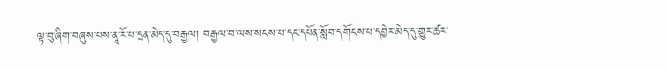ལྟ་བུ་ཞིག་བཞུས་པས་ནཱ་རོ་པ་དྲན་མེད་དུ་བརྒྱལ། བརྒྱལ་བ་ལས་སངས་པ་དང་དཔོན་སློབ་དགོངས་པ་དབྱེར་མེད་དུ་གྱུར་ཚར་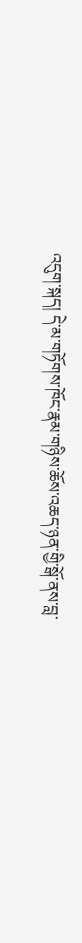འདུག་སྐད། དེ་མ་གཏོགས་ཁོང་རྣམ་གཉིས་ཆོས་འཆད་ཉན་གྱི་སྒོ་ནས་བླ་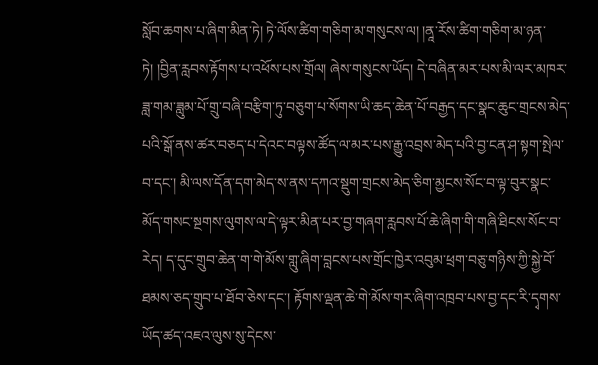སློབ་ཆགས་པ་ཞིག་མིན་ཏེ། ཏེ་ལོས་ཚིག་གཅིག་མ་གསུངས་ལ། །ནཱ་རོས་ཚིག་གཅིག་མ་ཉན་ཏེ། །བྱིན་རླབས་རྟོགས་པ་འཕོས་པས་གྲོལ། ཞེས་གསུངས་ཡོད། དེ་བཞིན་མར་པས་མི་ལར་མཁར་ཟླ་གམ་ཟླུམ་པོ་གྲུ་བཞི་བརྩིག་ཏུ་བཅུག་པ་སོགས་ཡི་ཆད་ཆེན་པོ་བརྒྱད་དང་སྣང་ཆུང་གྲངས་མེད་པའི་སྒོ་ནས་ཚར་བཅད་པ་དེའང་བལྟས་ཚོད་ལ་མར་པས་རྒྱུ་འབྲས་མེད་པའི་བྱ་ངན་ཤ་སྟག་སྤེལ་བ་དང་། མི་ལས་དོན་དག་མེད་ས་ནས་དཀའ་སྡུག་གྲངས་མེད་ཅིག་མྱངས་སོང་བ་ལྟ་བུར་སྣང་མོད་གསང་སྔགས་ལུགས་ལ་དེ་ལྟར་མིན་པར་བྱ་གཞག་རླབས་པོ་ཆེ་ཞིག་གི་གཞི་ཐིངས་སོང་བ་རེད། ད་དུང་གྲུབ་ཆེན་ག་གེ་མོས་གླུ་ཞིག་བླངས་པས་གྲོང་ཁྱེར་འབུམ་ཕྲག་བཅུ་གཉིས་ཀྱི་སྐྱེ་བོ་ཐམས་ཅད་གྲུབ་པ་ཐོབ་ཅེས་དང་། རྟོགས་ལྡན་ཆེ་གེ་མོས་གར་ཞིག་འཁྲབ་པས་བྱ་དང་རི་དྭགས་ཡོད་ཚད་འཇའ་ལུས་སུ་དེངས་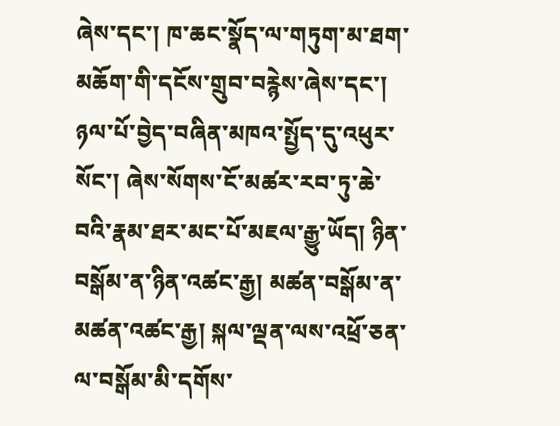ཞེས་དང་། ཁ་ཆང་སྣོད་ལ་གཏུག་མ་ཐག་མཆོག་གི་དངོས་གྲུབ་བརྙེས་ཞེས་དང་། ཉལ་པོ་བྱེད་བཞིན་མཁའ་སྤྱོད་དུ་འཕུར་སོང་། ཞེས་སོགས་ངོ་མཚར་རབ་ཏུ་ཆེ་བའི་རྣམ་ཐར་མང་པོ་མཇལ་རྒྱུ་ཡོད། ཉིན་བསྒོམ་ན་ཉིན་འཚང་རྒྱ། མཚན་བསྒོམ་ན་མཚན་འཚང་རྒྱ། སྐལ་ལྡན་ལས་འཕྲོ་ཅན་ལ་བསྒོམ་མི་དགོས་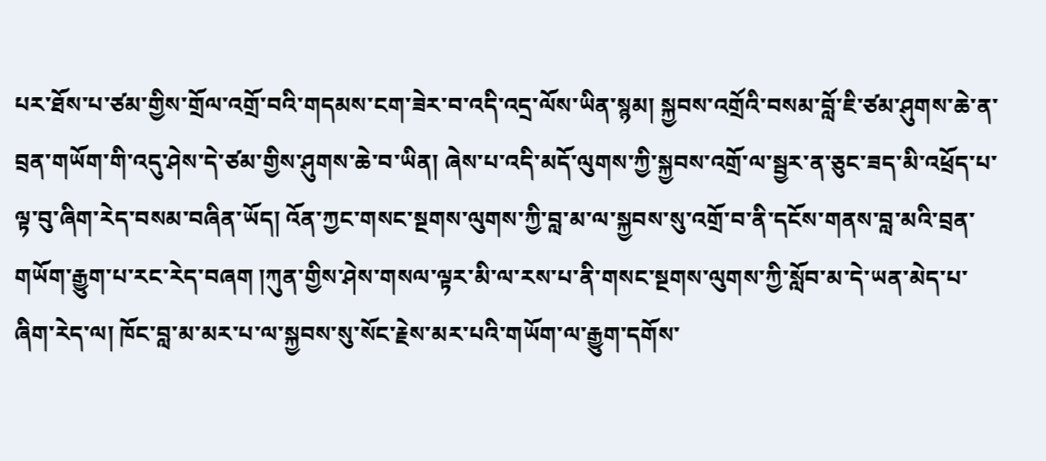པར་ཐོས་པ་ཙམ་གྱིས་གྲོལ་འགྲོ་བའི་གདམས་ངག་ཟེར་བ་འདི་འདྲ་ལོས་ཡིན་སྙམ། སྐྱབས་འགྲོའི་བསམ་བློ་ཇི་ཙམ་ཤུགས་ཆེ་ན་བྲན་གཡོག་གི་འདུ་ཤེས་དེ་ཙམ་གྱིས་ཤུགས་ཆེ་བ་ཡིན། ཞེས་པ་འདི་མདོ་ལུགས་ཀྱི་སྐྱབས་འགྲོ་ལ་སྦྱར་ན་ཅུང་ཟད་མི་འཕྲོད་པ་ལྟ་བུ་ཞིག་རེད་བསམ་བཞིན་ཡོད། འོན་ཀྱང་གསང་སྔགས་ལུགས་ཀྱི་བླ་མ་ལ་སྐྱབས་སུ་འགྲོ་བ་ནི་དངོས་གནས་བླ་མའི་བྲན་གཡོག་རྒྱུག་པ་རང་རེད་བཞག །ཀུན་གྱིས་ཤེས་གསལ་ལྟར་མི་ལ་རས་པ་ནི་གསང་སྔགས་ལུགས་ཀྱི་སློབ་མ་དེ་ཡན་མེད་པ་ཞིག་རེད་ལ། ཁོང་བླ་མ་མར་པ་ལ་སྐྱབས་སུ་སོང་རྗེས་མར་པའི་གཡོག་ལ་རྒྱུག་དགོས་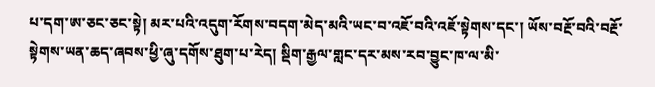པ་དག་ཨ་ཅང་ཅང་སྟེ། མར་པའི་འདུག་རོགས་བདག་མེད་མའི་ཡང་བ་འཇོ་བའི་འཇོ་སྟེགས་དང་། ཡོས་བརྔོ་བའི་བརྔོ་སྟེགས་ཡན་ཆད་ཞབས་ཕྱི་ཞུ་དགོས་ཐུག་པ་རེད། སྡིག་རྒྱལ་གླང་དར་མས་རབ་བྱུང་ཁ་ལ་མི་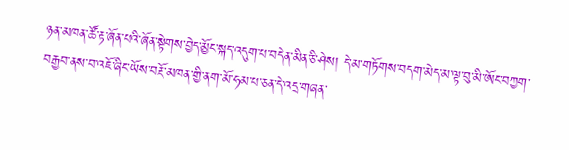ཉན་མཁན་ཚོ་རྟ་ཞོན་པའི་ཞོན་སྟེགས་བྱེད་མྱོང་སྐད་འདུག་པ་བདེན་མིན་ཅི་ཤེས། དེ་མ་གཏོགས་བདག་མེད་མ་ལྟ་བུ་མི་ཨོང་བཀྱག་བརྒྱབ་ནས་བ་འཇོ་ཞིང་ཡོས་བརྔོ་མཁན་གྱི་ནག་མོ་ཧམ་པ་ཅན་དེ་འདྲ་གཞན་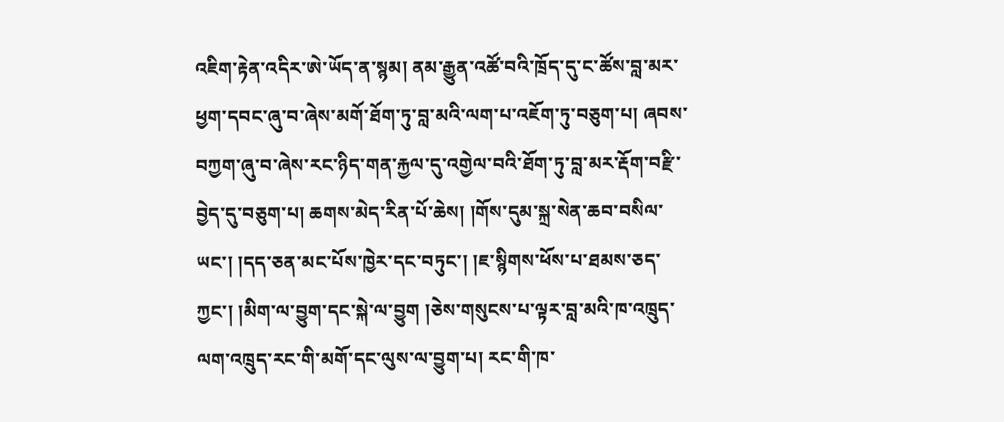འཇིག་རྟེན་འདིར་ཨེ་ཡོད་ན་སྙམ། ནམ་རྒྱུན་འཚོ་བའི་ཁྲོད་དུ་ང་ཚོས་བླ་མར་ཕྱག་དབང་ཞུ་བ་ཞེས་མགོ་ཐོག་ཏུ་བླ་མའི་ལག་པ་འཇོག་ཏུ་བཅུག་པ། ཞབས་བཀྱག་ཞུ་བ་ཞེས་རང་ཉིད་གན་རྐྱལ་དུ་འགྱེལ་བའི་ཐོག་ཏུ་བླ་མར་རྡོག་བརྫི་བྱེད་དུ་བཅུག་པ། ཆགས་མེད་རིན་པོ་ཆེས། །གོས་དུམ་སྐྲ་སེན་ཆབ་བསིལ་ཡང་། །དད་ཅན་མང་པོས་ཁྱེར་དང་བཏུང་། །ཇ་སྙིགས་ཕོས་པ་ཐམས་ཅད་ཀྱང་། །མིག་ལ་བྱུག་དང་སྐེ་ལ་བྱུག །ཅེས་གསུངས་པ་ལྟར་བླ་མའི་ཁ་འཁྲུད་ལག་འཁྲུད་རང་གི་མགོ་དང་ལུས་ལ་བྱུག་པ། རང་གི་ཁ་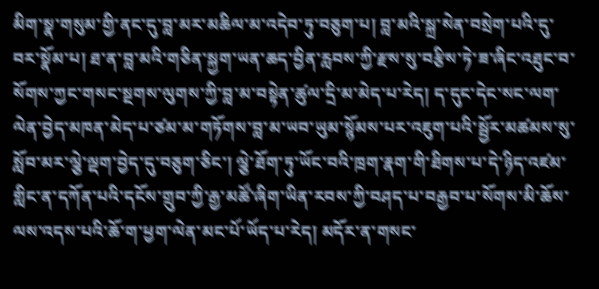མིག་སྣ་གསུམ་གྱི་ནང་དུ་བླ་མར་མཆིལ་མ་འདེབ་ཏུ་བཅུག་པ། བླ་མའི་སྐྲ་སེན་བསྲེག་པའི་དུ་བར་སྣོམ་པ། ཐ་ན་བླ་མའི་གཅིན་སྐྱག་ཡན་ཆད་བྱིན་རླབས་ཀྱི་རྫས་སུ་བརྩིས་ཏེ་ཟ་ཞིང་འཐུང་བ་སོགས་ཀྱང་གསང་སྔགས་ལུགས་ཀྱི་བླ་མ་བསྟེན་ཚུལ་དྲི་མ་མེད་པ་རེད། ད་དུང་དེང་སང་ལག་ལེན་བྱེད་མཁན་མེད་པ་ཙམ་མ་གཏོགས་བླ་མ་ཡབ་ཡུམ་སྙོམས་པར་འཇུག་པའི་སྦྱོར་མཚམས་སུ་སློབ་མར་ལྕེ་ལྡག་བྱེད་དུ་བཅུག་ཅིང་། ལྕེ་ཐོག་ཏུ་ཡོང་བའི་ཁྲག་རྣག་གི་ཐིགས་པ་དེ་ཉིད་འཛམ་གླིང་ན་དཀོན་པའི་དངོས་གྲུབ་ཀྱི་རྒྱ་མཚོ་ཞིག་ཡིན་རབས་ཀྱི་བཤད་པ་བརྒྱབ་པ་སོགས་མི་ཆོས་ལས་འདས་པའི་ཆོ་ག་ཕྱག་ལེན་མང་པོ་ཡོད་པ་རེད། མདོར་ན་གསང་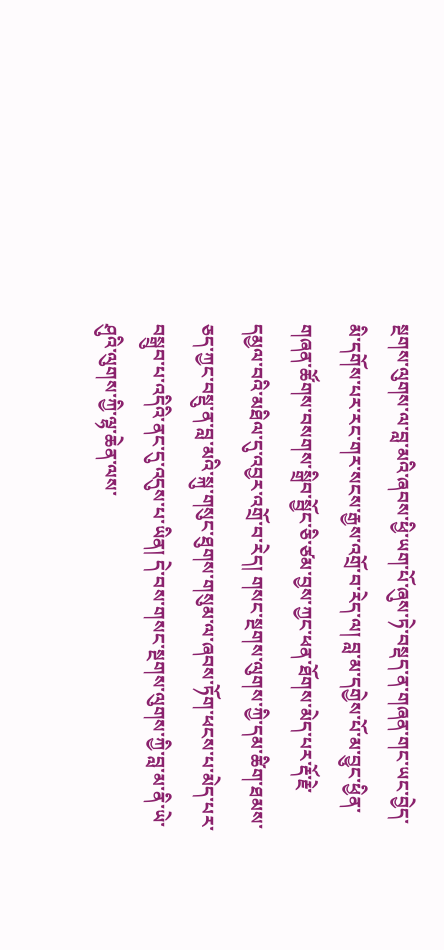སྔགས་ལུགས་ལ་བླ་མའི་ཞབས་ཕྱི་ཡག་པོ་ཞུས་ཏེ་བསྡད་ན་གཞན་གང་ཡང་བྱེད་མི་དགོས་པར་རང་གར་སངས་རྒྱས་འགྲོ་བ་རེད་ལ། བླ་མ་དགྱེས་པོ་མ་བྱུང་ཕྱིན་གཞན་ཚོགས་བསགས་སྒྲིབ་སྦྱོང་ཅི་ཙམ་བྱས་ཀྱང་ཕན་ཐོགས་མེད་པར་རྡོ་རྗེ་དམྱལ་བའི་མཐིལ་དུ་འབྱར་འགྲོ་བ་རེད། གསང་སྔགས་ལུགས་ཀྱི་དམ་ཚིག་ཐམས་ཅད་ཀྱང་བསྡུ་ན་བླ་མའི་སྐུ་གསུང་ཐུགས་གསུམ་ལ་ཞབས་ཏོག་ཕངས་པ་མེད་པར་བསྒྲུབ་པ་འདིའི་ནང་དུ་འདུས་པ་ཡིན། དེ་བས་གསང་སྔགས་ལུགས་ཀྱི་བླ་མ་ནི་ཡེ་ཤུའི་ལུགས་ཀྱི་ལྷ་ཆེན་ལས་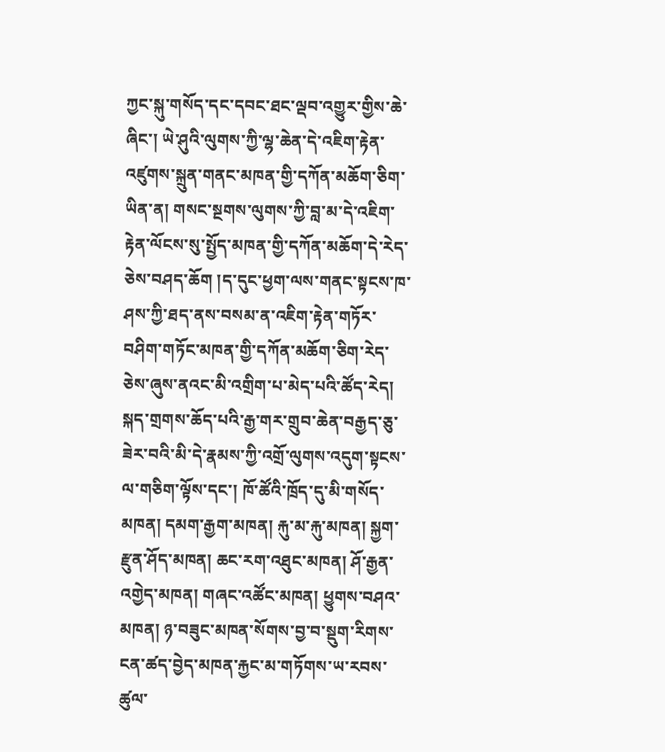ཀྱང་སྐུ་གསོད་དང་དབང་ཐང་ལྡབ་འགྱུར་གྱིས་ཆེ་ཞིང་། ཡེ་ཤུའི་ལུགས་ཀྱི་ལྷ་ཆེན་དེ་འཇིག་རྟེན་འཛུགས་སྐྲུན་གནང་མཁན་གྱི་དཀོན་མཆོག་ཅིག་ཡིན་ན། གསང་སྔགས་ལུགས་ཀྱི་བླ་མ་དེ་འཇིག་རྟེན་ལོངས་སུ་སྤྱོད་མཁན་གྱི་དཀོན་མཆོག་དེ་རེད་ཅེས་བཤད་ཆོག །ད་དུང་ཕྱག་ལས་གནང་སྟངས་ཁ་ཤས་ཀྱི་ཐད་ནས་བསམ་ན་འཇིག་རྟེན་གཏོར་བཤིག་གཏོང་མཁན་གྱི་དཀོན་མཆོག་ཅིག་རེད་ཅེས་ཞུས་ནའང་མི་འགྲིག་པ་མེད་པའི་ཚོད་རེད། སྐད་གྲགས་ཆོད་པའི་རྒྱ་གར་གྲུབ་ཆེན་བརྒྱད་ཅུ་ཟེར་བའི་མི་དེ་རྣམས་ཀྱི་འགྲོ་ལུགས་འདུག་སྟངས་ལ་གཅིག་ལྟོས་དང་། ཁོ་ཚོའི་ཁྲོད་དུ་མི་གསོད་མཁན། དམག་རྒྱག་མཁན། རྐུ་མ་རྐུ་མཁན། སྐྱག་རྫུན་ཤོད་མཁན། ཆང་རག་འཐུང་མཁན། ཤོ་རྒྱན་འགྱེད་མཁན། གཞང་འཚོང་མཁན། ཕྱུགས་བཤའ་མཁན། ཉ་བཟུང་མཁན་སོགས་བྱ་བ་སྡུག་རིགས་ངན་ཚད་བྱེད་མཁན་རྐྱང་མ་གཏོགས་ཡ་རབས་ཚུལ་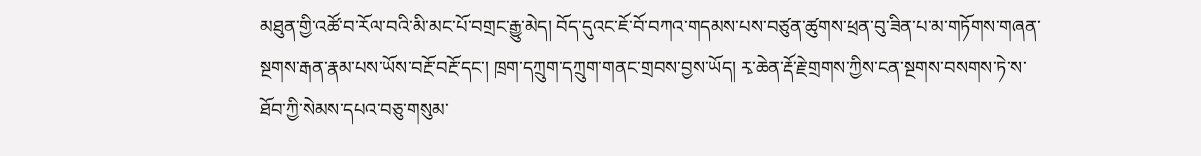མཐུན་གྱི་འཚོ་བ་རོལ་བའི་མི་མང་པོ་བགྲང་རྒྱུ་མེད། བོད་དུའང་ཇོ་བོ་བཀའ་གདམས་པས་བཙུན་ཚུགས་ཕྲན་བུ་ཟིན་པ་མ་གཏོགས་གཞན་སྔགས་རྒན་རྣམ་པས་ཡོས་བརྔོ་བརྔོ་དང་། ཁྲག་དཀྲུག་དཀྲུག་གནང་གྲབས་བྱས་ཡོད། རྭ་ཆེན་རྡོ་རྗེ་གྲགས་ཀྱིས་ངན་སྔགས་བསགས་ཏེ་ས་ཐོབ་ཀྱི་སེམས་དཔའ་བཅུ་གསུམ་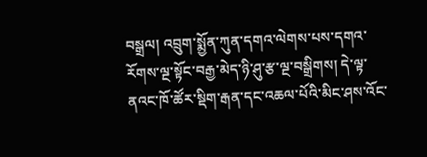བསྒྲལ། འབྲུག་སྨྱོན་ཀུན་དགའ་ལེགས་པས་དགའ་རོགས་ལྔ་སྟོང་བརྒྱ་མེད་ཉི་ཤུ་རྩ་ལྔ་བསྒྲིགས། དེ་ལྟ་ནའང་ཁོ་ཚོར་སྡིག་རྒན་དང་འཆལ་པོའི་མིང་ཤས་འོང་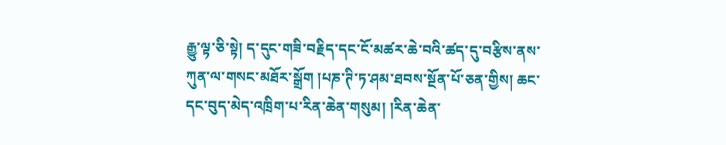རྒྱུ་ལྟ་ཅི་སྟེ། ད་དུང་གཟི་བརྗིད་དང་ངོ་མཚར་ཆེ་བའི་ཚད་དུ་བརྩིས་ནས་ཀུན་ལ་གསང་མཐོར་སྒྲོག །པཎ་ཊི་ཏ་ཤམ་ཐབས་སྔོན་པོ་ཅན་གྱིས། ཆང་དང་བུད་མེད་འཁྲིག་པ་རིན་ཆེན་གསུམ། །རིན་ཆེན་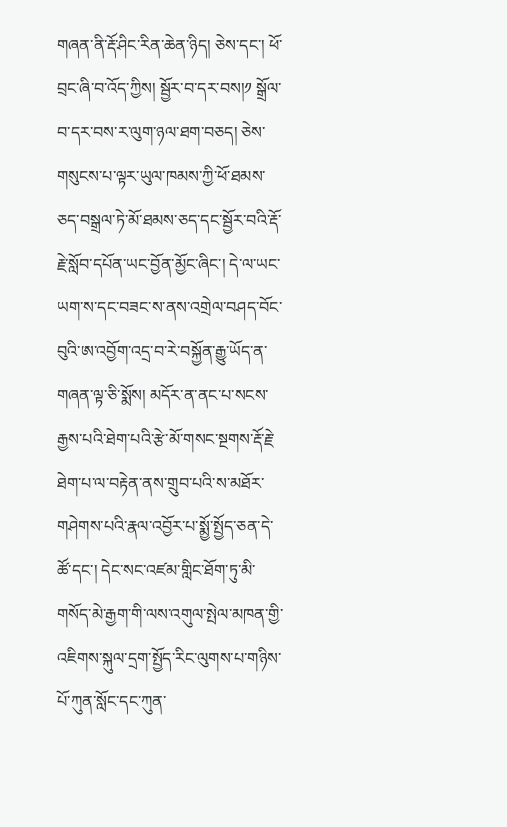གཞན་ནི་རྡོ་ཤིང་རིན་ཆེན་ཉིད། ཅེས་དང་། ཕོ་བྲང་ཞི་བ་འོད་ཀྱིས། སྦྱོར་བ་དར་བས།༡ སྒྲོལ་བ་དར་བས་ར་ལུག་ཉལ་ཐག་བཅད། ཅེས་གསུངས་པ་ལྟར་ཡུལ་ཁམས་ཀྱི་ཕོ་ཐམས་ཅད་བསྒྲལ་ཏེ་མོ་ཐམས་ཅད་དང་སྦྱོར་བའི་རྡོ་རྗེ་སློབ་དཔོན་ཡང་བྱོན་མྱོང་ཞིང་། དེ་ལ་ཡང་ཡག་ས་དང་བཟང་ས་ནས་འགྲེལ་བཤད་བོང་བུའི་ཨ་འབྱོག་འདྲ་བ་རེ་བསྐྱོན་རྒྱུ་ཡོད་ན་གཞན་ལྟ་ཅི་སྨོས། མདོར་ན་ནང་པ་སངས་རྒྱས་པའི་ཐེག་པའི་རྩེ་མོ་གསང་སྔགས་རྡོ་རྗེ་ཐེག་པ་ལ་བརྟེན་ནས་གྲུབ་པའི་ས་མཐོར་གཤེགས་པའི་རྣལ་འབྱོར་པ་སྨྱོ་སྤྱོད་ཅན་དེ་ཚོ་དང་། དེང་སང་འཛམ་གླིང་ཐོག་ཏུ་མི་གསོད་མེ་རྒྱག་གི་ལས་འགུལ་སྤེལ་མཁན་གྱི་འཇིགས་སྐུལ་དྲག་སྤྱོད་རིང་ལུགས་པ་གཉིས་པོ་ཀུན་སློང་དང་ཀུན་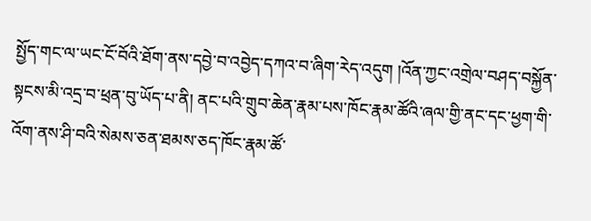སྤྱོད་གང་ལ་ཡང་ངོ་བོའི་ཐོག་ནས་དབྱེ་བ་འབྱེད་དཀའ་བ་ཞིག་རེད་འདུག །འོན་ཀྱང་འགྲེལ་བཤད་བསྐྱོན་སྟངས་མི་འདྲ་བ་ཕྲན་བུ་ཡོད་པ་ནི། ནང་པའི་གྲུབ་ཆེན་རྣམ་པས་ཁོང་རྣམ་ཚོའི་ཞལ་གྱི་ནང་དང་ཕྱག་གི་འོག་ནས་ཤི་བའི་སེམས་ཅན་ཐམས་ཅད་ཁོང་རྣམ་ཚོ་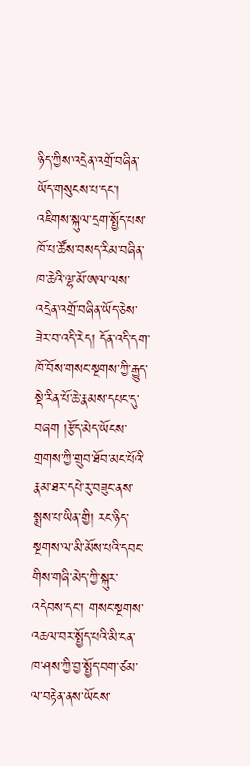ཉིད་ཀྱིས་འདྲེན་འགྲོ་བཞིན་ཡོད་གསུངས་པ་དང་། འཇིགས་སྐུལ་དྲག་སྤྱོད་པས་ཁོ་པ་ཚོས་བསད་རིམ་བཞིན་ཁ་ཆེའི་ལྷ་མོ་ཨལ་ལས་འདྲེན་འགྲོ་བཞིན་ཡོད་ཅེས་ཟེར་བ་འདི་རེད། དོན་འདི་དག་ཁོ་བོས་གསང་སྔགས་ཀྱི་རྒྱུད་སྡེ་རིན་པོ་ཆེ་རྣམས་དཔང་དུ་བཞག །རྩོད་མེད་ཡོངས་གྲགས་ཀྱི་གྲུབ་ཐོབ་མང་པོའི་རྣམ་ཐར་དཔེ་རུ་བཟུང་ནས་སྨྲས་པ་ཡིན་གྱི། རང་ཉིད་སྔགས་ལ་མི་མོས་པའི་དབང་གིས་གཞི་མེད་ཀྱི་སྐུར་འདེབས་དང་། གསང་སྔགས་འཆལ་བར་སྤྱོད་པའི་མི་ངན་ཁ་ཤས་ཀྱི་བྱ་སྤྱོད་བག་ཙམ་ལ་བརྟེན་ནས་ཡོངས་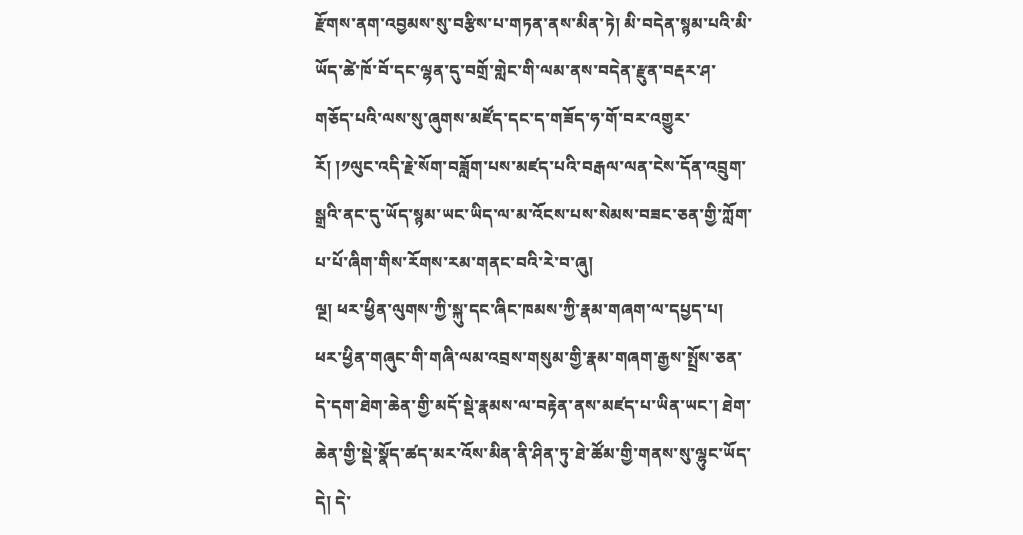རྫོགས་ནག་འབྱམས་སུ་བརྩིས་པ་གཏན་ནས་མིན་ཏེ། མི་བདེན་སྙམ་པའི་མི་ཡོད་ཚེ་ཁོ་བོ་དང་ལྷན་དུ་བགྲོ་གླེང་གི་ལམ་ནས་བདེན་རྫུན་བརྡར་ཤ་གཅོད་པའི་ལས་སུ་ཞུགས་མཛོད་དང་ད་གཟོད་ཧ་གོ་བར་འགྱུར་རོ། །༡ལུང་འདི་རྗེ་སོག་བཟློག་པས་མཛད་པའི་བརྒལ་ལན་ངེས་དོན་འབྲུག་སྒྲའི་ནང་དུ་ཡོད་སྙམ་ཡང་ཡིད་ལ་མ་འོངས་པས་སེམས་བཟང་ཅན་གྱི་ཀློག་པ་པོ་ཞིག་གིས་རོགས་རམ་གནང་བའི་རེ་བ་ཞུ།
ལྔ། ཕར་ཕྱིན་ལུགས་ཀྱི་སྐུ་དང་ཞིང་ཁམས་ཀྱི་རྣམ་གཞག་ལ་དཔྱད་པ།
ཕར་ཕྱིན་གཞུང་གི་གཞི་ལམ་འབྲས་གསུམ་གྱི་རྣམ་གཞག་རྒྱས་སྤྲོས་ཅན་དེ་དག་ཐེག་ཆེན་གྱི་མདོ་སྡེ་རྣམས་ལ་བརྟེན་ནས་མཛད་པ་ཡིན་ཡང་། ཐེག་ཆེན་གྱི་སྡེ་སྣོད་ཚད་མར་འོས་མིན་ནི་ཤིན་ཏུ་ཐེ་ཚོམ་གྱི་གནས་སུ་ལྷུང་ཡོད་དེ། དེ་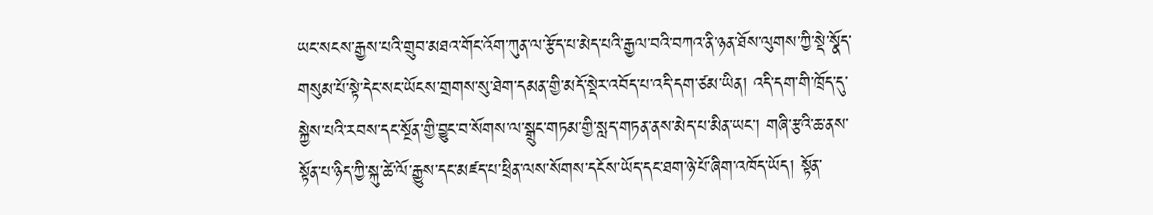ཡང་སངས་རྒྱས་པའི་གྲུབ་མཐའ་གོང་འོག་ཀུན་ལ་རྩོད་པ་མེད་པའི་རྒྱལ་བའི་བཀའ་ནི་ཉན་ཐོས་ལུགས་ཀྱི་སྡེ་སྣོད་གསུམ་པོ་སྟེ་དེང་སང་ཡོངས་གྲགས་སུ་ཐེག་དམན་གྱི་མདོ་སྡེར་འབོད་པ་འདི་དག་ཙམ་ཡིན། འདི་དག་གི་ཁྲོད་དུ་སྐྱེས་པའི་རབས་དང་སྔོན་གྱི་བྱུང་བ་སོགས་ལ་སྒྲུང་གཏམ་གྱི་སླད་གཏན་ནས་མེད་པ་མིན་ཡང་། གཞི་རྩའི་ཆ་ནས་སྟོན་པ་ཉིད་ཀྱི་སྐུ་ཚེ་ལོ་རྒྱུས་དང་མཛད་པ་ཕྲིན་ལས་སོགས་དངོས་ཡོད་དང་ཐག་ཉེ་པོ་ཞིག་འཁོད་ཡོད། སྟོན་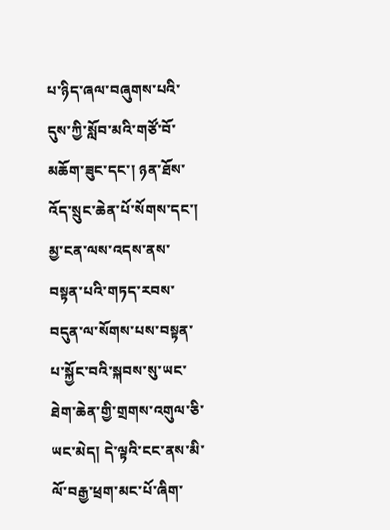པ་ཉིད་ཞལ་བཞུགས་པའི་དུས་ཀྱི་སློབ་མའི་གཙོ་བོ་མཆོག་ཟུང་དང་། ཉན་ཐོས་འོད་སྲུང་ཆེན་པོ་སོགས་དང་། མྱ་ངན་ལས་འདས་ནས་བསྟན་པའི་གཏད་རབས་བདུན་ལ་སོགས་པས་བསྟན་པ་སྐྱོང་བའི་སྐབས་སུ་ཡང་ཐེག་ཆེན་གྱི་གྲགས་འགུལ་ཅི་ཡང་མེད། དེ་ལྟའི་ངང་ནས་མི་ལོ་བརྒྱ་ཕྲག་མང་པོ་ཞིག་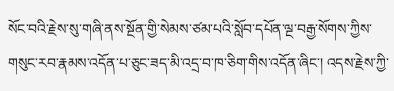སོང་བའི་རྗེས་སུ་གཞི་ནས་སྔོན་གྱི་སེམས་ཙམ་པའི་སློབ་དཔོན་ལྔ་བརྒྱ་སོགས་ཀྱིས་གསུང་རབ་རྣམས་འདོན་པ་ཅུང་ཟད་མི་འདྲ་བ་ཁ་ཅིག་གིས་འདོན་ཞིང་། འདས་རྗེས་ཀྱི་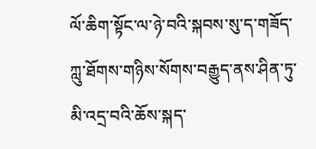ལོ་ཆིག་སྟོང་ལ་ཉེ་བའི་སྐབས་སུ་ད་གཟོད་ཀླུ་ཐོགས་གཉིས་སོགས་བརྒྱུད་ནས་ཤིན་ཏུ་མི་འདྲ་བའི་ཆོས་སྐད་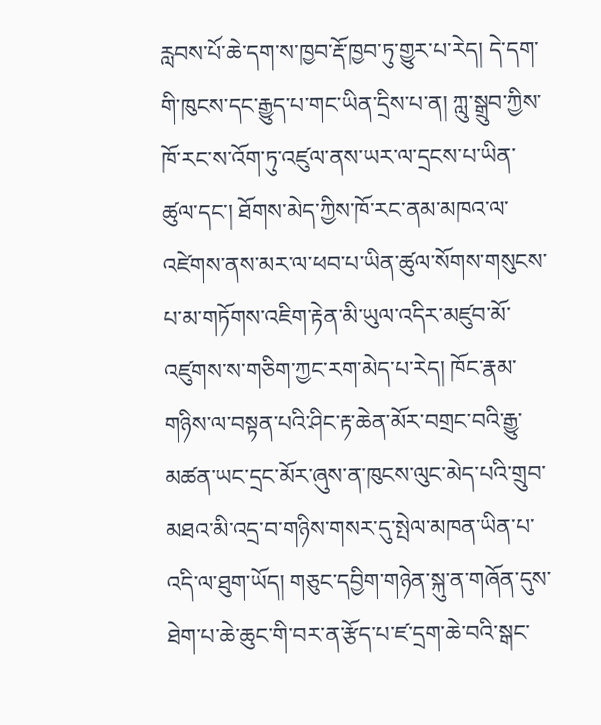རླབས་པོ་ཆེ་དག་ས་ཁྱབ་རྡོ་ཁྱབ་ཏུ་གྱུར་པ་རེད། དེ་དག་གི་ཁུངས་དང་རྒྱུད་པ་གང་ཡིན་དྲིས་པ་ན། ཀླུ་སྒྲུབ་ཀྱིས་ཁོ་རང་ས་འོག་ཏུ་འཛུལ་ནས་ཡར་ལ་དྲངས་པ་ཡིན་ཚུལ་དང་། ཐོགས་མེད་ཀྱིས་ཁོ་རང་ནམ་མཁའ་ལ་འཛེགས་ནས་མར་ལ་ཕབ་པ་ཡིན་ཚུལ་སོགས་གསུངས་པ་མ་གཏོགས་འཇིག་རྟེན་མི་ཡུལ་འདིར་མཛུབ་མོ་འཛུགས་ས་གཅིག་ཀྱང་རག་མེད་པ་རེད། ཁོང་རྣམ་གཉིས་ལ་བསྟན་པའི་ཤིང་རྟ་ཆེན་མོར་བགྲང་བའི་རྒྱུ་མཚན་ཡང་དྲང་མོར་ཞུས་ན་ཁུངས་ལུང་མེད་པའི་གྲུབ་མཐའ་མི་འདྲ་བ་གཉིས་གསར་དུ་སྤེལ་མཁན་ཡིན་པ་འདི་ལ་ཐུག་ཡོད། གཅུང་དབྱིག་གཉེན་སྐུ་ན་གཞོན་དུས་ཐེག་པ་ཆེ་ཆུང་གི་བར་ན་རྩོད་པ་ཛ་དྲག་ཆེ་བའི་སྒང་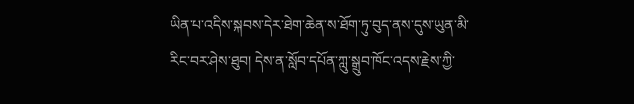ཡིན་པ་འདིས་སྐབས་དེར་ཐེག་ཆེན་ས་ཐོག་ཏུ་བུད་ནས་དུས་ཡུན་མི་རིང་བར་ཤེས་ཐུབ། དེས་ན་སློབ་དཔོན་ཀླུ་སྒྲུབ་ཁོང་འདས་རྗེས་ཀྱི་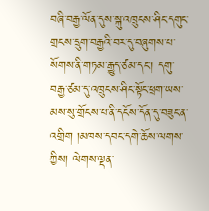བཞི་བརྒྱ་ལོན་དུས་སྐུ་འཁྲུངས་ཤིང་དགུང་གྲངས་དྲུག་བརྒྱའི་བར་དུ་བཞུགས་པ་སོགས་ནི་གཏམ་རྒྱུད་ཙམ་དང་། དགུ་བརྒྱ་ཙམ་དུ་འཁྲུངས་ཤིང་སྟོང་ཕྲག་ཡས་མས་སུ་གྲོངས་པ་ནི་དངོས་དོན་དུ་བཟུང་ན་འགྲིག །མཁས་དབང་དགེ་ཆོས་ལགས་ཀྱིས། ལེགས་ལྡན་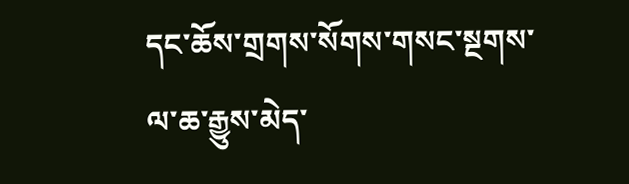དང་ཆོས་གྲགས་སོགས་གསང་སྔགས་ལ་ཆ་རྒྱུས་མེད་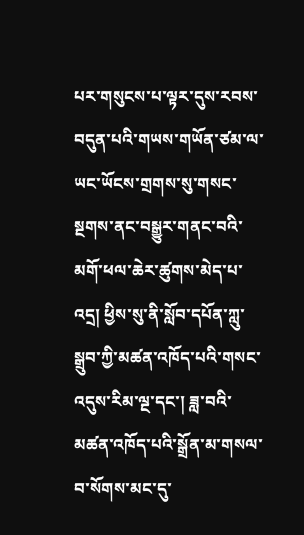པར་གསུངས་པ་ལྟར་དུས་རབས་བདུན་པའི་གཡས་གཡོན་ཙམ་ལ་ཡང་ཡོངས་གྲགས་སུ་གསང་སྔགས་ནང་བསྒྱུར་གནང་བའི་མགོ་ཕལ་ཆེར་ཚུགས་མེད་པ་འདྲ། ཕྱིས་སུ་ནི་སློབ་དཔོན་ཀླུ་སྒྲུབ་ཀྱི་མཚན་འཁོད་པའི་གསང་འདུས་རིམ་ལྔ་དང་། ཟླ་བའི་མཚན་འཁོད་པའི་སྒྲོན་མ་གསལ་བ་སོགས་མང་དུ་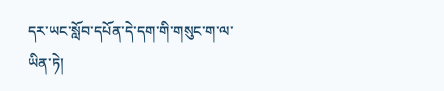དར་ཡང་སློབ་དཔོན་དེ་དག་གི་གསུང་ག་ལ་ཡིན་ཏེ།